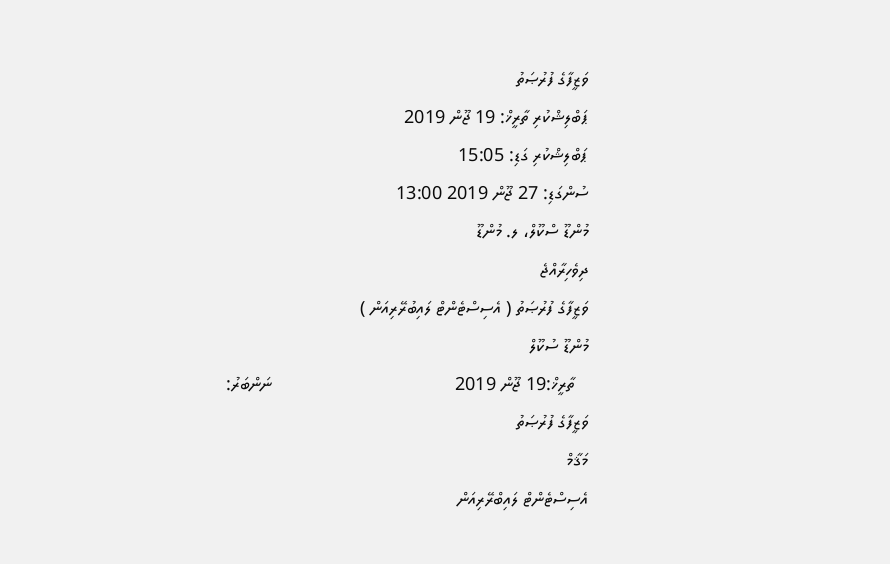ވަޒީފާގެ ފުރުޞަތު
ޕަބްލިޝްކުރި ތާރީޚް: 19 ޖޫން 2019
ޕަބްލިޝްކުރި ގަޑި: 15:05
ސުންގަޑި: 27 ޖޫން 2019 13:00
މުންޑޫ ސްކޫލް، ލ. މުންޑޫ
ދިވެހިރާއްޖެ
ވަޒީފާގެ ފުރުޞަތު ( އެސިސްޓެންޓް ލައިބުރޭރިއަން )
މުންޑޫ ސުކޫލް
   ތާރީޚް:19 ޖޫން 2019                                       ނަންބަރު:
ވަޒީފާގެ ފުރުޞަތު
މަޤާމް
އެސިސްޓެންޓް ލައިބްރޭރިއަން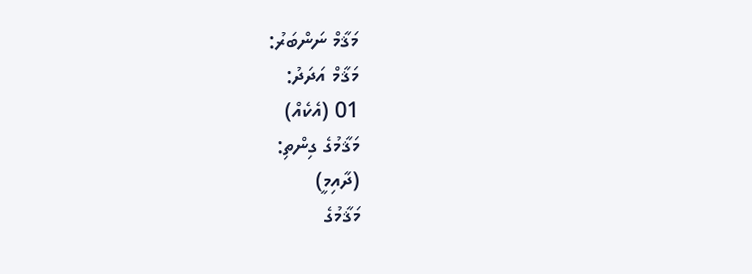މަޤާމް ނަންބަރު:
މަޤާމް އަދަދު:
01 (އެކެއް)
މަޤާމުގެ ގިންތި:
(ދާއިމީ)
މަޤާމުގެ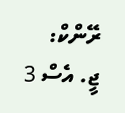ރޭންކް:
ޖީ. އެސް 3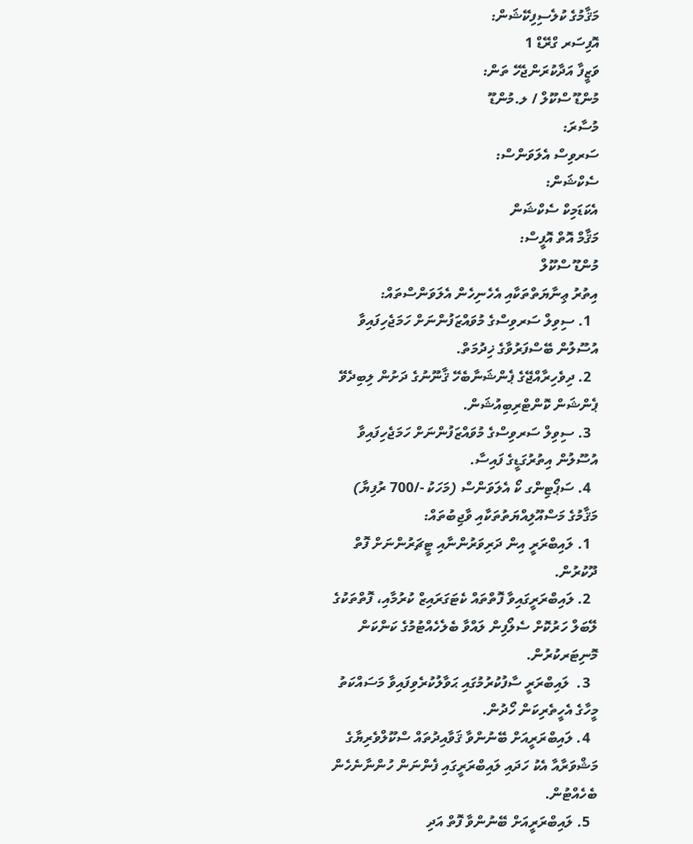މަޤާމުގެ ކުލެސިފިކޭޝަން:
އޮފިސަރ ގްރޭޑް 1
ވަޒީފާ އަދާކުރަންޖެހޭ ތަން:
މުންޑޫ ސްކޫލް / ލ.މުންޑޫ
މުސާރަ:
ސަރވިސް އެލަވަންސް:
ސެކްޝަން:
އެކަޑަމިކް ސެކްޝަން
މަޤާމް އޮތް އޮފީސް:
މުންޑޫ ސްކޫލް
އިތުރު ޢިނާޔަތްތަކާއި އެހެނިހެން އެލަވަންސްތައް:
  1. ސިވިލް ސަރވިސްގެ މުވައްޒަފުންނަށް ހަމަޖެހިފައިވާ އުސޫލުން ބޭސްފަރުވާގެ ޚިދުމަތް.
  2. ދިވެހިރާއްޖޭގެ ޕެންޝަނާބެހޭ ޤާނޫނުގެ ދަށުން ލިބިދެވޭ ޕެންޝަން ކޮންޓްރިބިއުޝަން.
  3. ސިވިލް ސަރވިސްގެ މުވައްޒަފުންނަށް ހަމަޖެހިފައިވާ އުސޫލުން އިތުރުގަޑީގެ ފައިސާ.
  4. ސަޕޯޓިންގ ކޯ އެލަވަންސް (މަހަކު -/700 ރުފިޔާ)
މަޤާމުގެ މަސްއޫލިއްޔަތުތަކާއި ވާޖިބުތައް:
  1. ލައިބްރަރީ އިން ދަރިވަރުންނާއި ޓީޗަރުންނަށް ފޮތް ދޫކުރުން.
  2. ލައިބްރަރީގައިވާ ފޮތްތައް ކެޓަގަރައިޒް ކުރުމާއި، ފޮތްތަކުގެ ލޭބަލް ހަރުކޮށް ސެލޯފިން ލައްވާ ބެލެހެއްޓުމުގެ ކަންކަން މޮނިޓަރކުރުން.
  3.  ލައިބްރަރީ ސާފުކުރުމުގައި ޙަވާލުކުރެވިފައިވާ މަސައްކަތު މީހާގެ އެހީތެރިކަން ހޯދުން.
  4. ލައިބްރަރީއަށް ބޭނުންވާ ޤަވާއިދުތައް ސްކޫލްވެރިޔާގެ މަޝްވަރާއާ އެކު ހަދައި ލައިބްރަރީގައި ފެންނަން ހުންނާނެހެން ބެހެއްޓުން.
  5. ލައިބްރަރީއަށް ބޭނުންވާ ފޮތް އަދި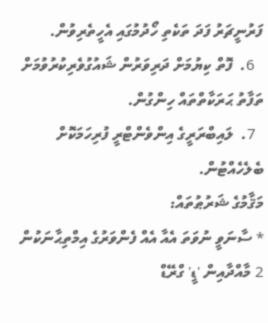ފަރުނީޗަރު ފަދަ ތަކެތި ހޯދުމުގައި އެހީތެރިވުން.
  6.  ފޮތް ކިޔުމަށް ދަރިވަރުން ޝައުގުވެރިކުރުވުމަށް ތަފާތު ޙަރަކާތްތައް ހިންގުން.
  7.  ލައިބްރަރީގެ އިންވެންޓްރީ ފުރިހަމަކޮށް ބެލެހެއްޓުން.
މަޤާމުގެ ޝަރުޠުތައް:
* ސާނަވީ ނުވަތަ އެއާ އެއް ފެންވަރުގެ އިމްތިޙާނަކުން 2 މާއްދާއިން 'ޑީ' ގްރޭޑް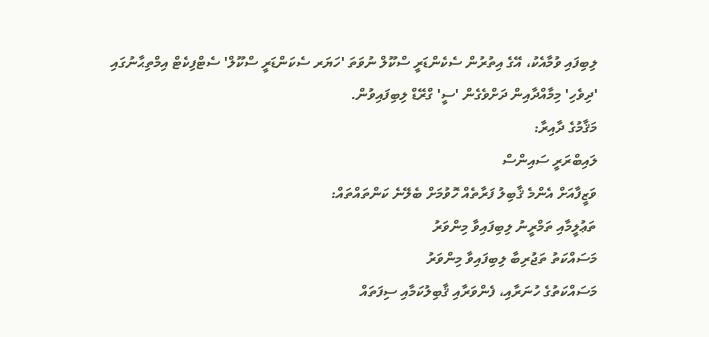ލިބިފައި ވުމާއެކު، އޭގެ އިތުރުން ސެކެންޑަރީ ސްކޫލް ނުވަތަ 'ހަޔަރ ސެކަންޑަރީ ސްކޫލް' ސެޓްފިކެޓް އިމްތިޙާނުގައި 'ދިވެހި' މިމާއްދާއިން ދަށްވެގެން 'ސީ' ގްރޭޑް ލިބިފައިވުން.
މަޤާމުގެ ދާއިރާ:
ލައިބްރަރީ ސައިންސް
ވަޒީފާއަށް އެންމެ ޤާބިލު ފަރާތެއް ހޮވުމަށް ބެލޭނެ ކަންތައްތައް:
ތަޢުލީމާއި ތަމްރީނު ލިބިފައިވާ މިންވަރު
މަސައްކަތު ތަޖުރިބާ ލިބިފައިވާ މިންވަރު
މަސައްކަތުގެ ހުނަރާއި، ފެންވަރާއި ޤާބިލުކަމާއި ސިފަތައް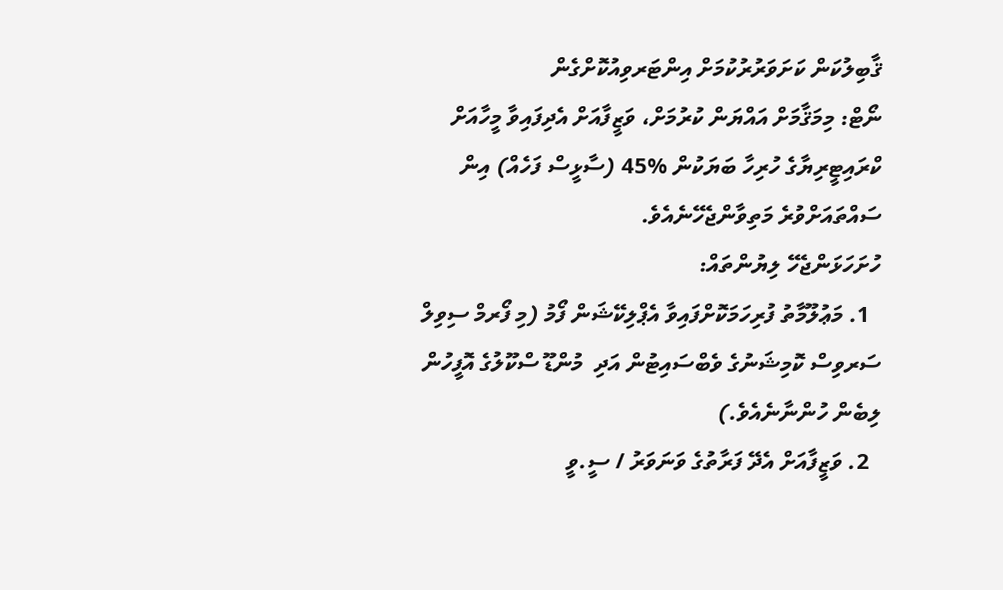ޤާބިލުކަން ކަށަވަރުރުކުމަށް އިންޓަރވިއުކޮށްގެން
ނޯޓް: މިމަޤާމަށް އައްޔަން ކުރުމަށް، ވަޒީފާއަށް އެދިފައިވާ މީހާއަށް ކްރައިޓީރިޔާގެ ހުރިހާ ބަޔަކުން %45 (ސާޅީސް ފަހެއް) އިން ސައްތައަށްވުރެ މަތިވާންޖެހޭނެއެވެ.
ހުށަހަޅަންޖެހޭ ލިޔުންތައް:
  1. މަޢުލޫމާތު ފުރިހަމަކޮށްފައިވާ އެޕްލިކޭޝަން ފޯމު (މި ފޯރމް ސިވިލް ސަރވިސް ކޮމިޝަނުގެ ވެބްސައިޓުން އަދި  މުންޑޫ ސްކޫލުގެ އޮފީހުން ލިބެން ހުންނާނެއެވެ.)
  2. ވަޒީފާއަށް އެދޭ ފަރާތުގެ ވަނަވަރު / ސީ.ވީ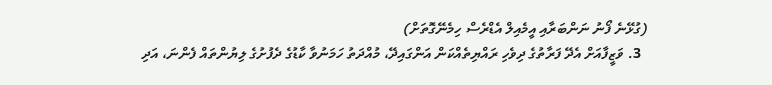(ގުޅޭނެ ފޯނު ނަންބަރާއި އީމެއިލް އެޑްރެސް ހިމެނޭގޮތަށް)
  3. ވަޒީފާއަށް އެދޭ ފަރާތުގެ ދިވެހި ރައްޔިތެއްކަން އަންގައިދޭ، މުއްދަތު ހަމަނުވާ ކާޑުގެ ދެފުށުގެ ލިޔުންތައް ފެންނަ، އަދި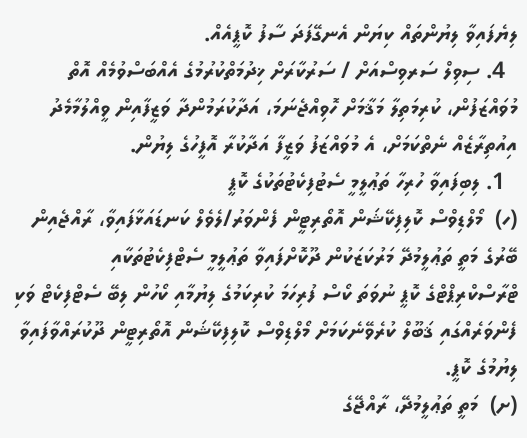ލިޔެފައިވާ ލިޔުންތައް ކިޔަން އެނގޭފަދަ ސާފު ކޮޕީއެއް.
  4. ސިވިލް ސަރވިސްއަށް / ސަރުކާރަށް ޚިދުމަތްކުރުމުގެ އެއްބަސްވުމެއް އޮތް މުވައްޒަފުން، ކުރިމަތިލާ މަޤާމަށް ހޮވިއްޖެނަމަ، އަދާކުރަމުންދާ ވަޒީފާއިން ވީއްލުމާމެދު އިއުތިރާޒެއް ނެތްކަމަށް، އެ މުވައްޒަފު ވަޒީފާ އަދާކުރާ އޮފީހުގެ ލިޔުން.
  1. ލިބިފައިވާ ހުރިހާ ތަޢުލީމީ ސެޓުފިކެޓުތަކުގެ ކޮޕީ
(ހ)  މޯލްޑިވްސް ކޮލިފިކޭޝަން އޮތޯރިޓީން ފެންވަރު/ލެވެލް ކަނޑައަޅާފައިވާ، ރާއްޖެއިން ބޭރުގެ މަތީ ތަޢުލީމުދޭ މަރުކަޒަކުން ދޫކޮށްފައިވާ ތަޢުލީމީ ސެޓްފިކެޓުތަކާއި ޓްރާސްކްރިޕްޓްގެ ކޮޕީ ނުވަތަ ކޯސް ފުރިހަމަ ކުރިކަމުގެ ލިޔުމާއި ކޯހުން ލިބޭ ސެޓްފިކެޓް ވަކި ފެންވަރެއްގައި ޤަބޫލް ކުރެވޭނެކަމަށް މޯލްޑިވްސް ކޮލިފިކޭޝަން އޮތޯރިޓީން ދޫކުރައްވާފައިވާ ލިޔުމުގެ ކޮޕީ.
(ށ)  މަތީ ތަޢުލީމުދޭ، ރާއްޖޭގެ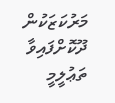މަރުކަޒަކުން ދޫކޮށްފައިވާ ތަޢުލީމީ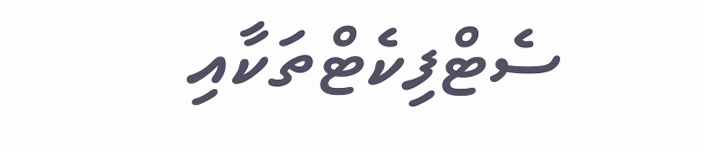ސެޓްފިކެޓްތަކާއި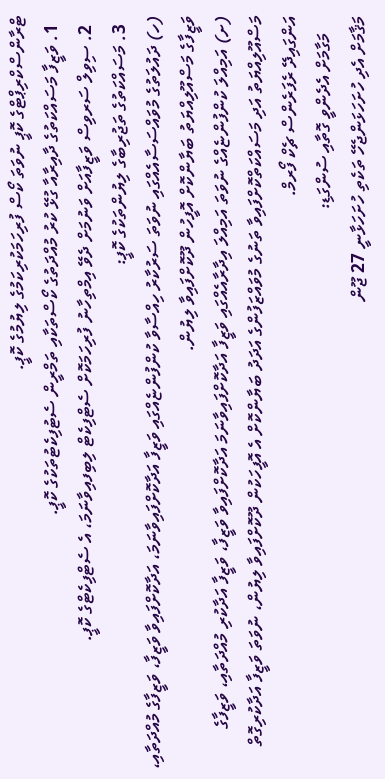ޓްރާންސްކްރިޕްޓްގެ ކޮޕީ ނުވަތަ ކޯސް ފުރިހަމަކުރިކަމުގެ ލިޔުމުގެ ކޮޕީ.
  1. ވަޒީފާ މަސައްކަތުގެ ދާއިރާއާ ގުޅޭ ކުރު މުއްދަތުގެ ކޯސްތަކާއި ތަމްރީން ސެޓުފިކެޓުތަކުގެ ކޮޕީ.
  2. ސިވިލް ސަރވިސް ވަޒީފާއަށް ވަނުމަށް ދެވޭ އިމްތިހާނު ފުރިހަމަކޮށް ސެޓްފިކެޓް ލިބިފއިވާނަމަ، އެ ސެޓްފިކެޓްގެ ކޮޕީ.
  3. މަސައްކަތުގެ ތަޖުރިބާގެ ލިޔުންތަކުގެ ކޮޕީ:
(ހ) ދައުލަތުގެ މުވައްސަސާއެއްގައި ނުވަތަ ސަރުކާރު ހިއްސާވާ ކުންފުންޏެއްގައި ވަޒީފާ އަދާކޮށްފައިވާނަމަ، އަދާކޮށްފައިވާ ވަޒީފާ، ވަޒީފާގެ މުއްދަތާއި، ވަޒީފާގެ މަސްއޫލިއްޔަތު ބަޔާންކޮށް އޮފީހުން ދޫކޮށްފައިވާ ލިޔުން.
(ށ) އަމިއްލަ ކުންފުންޏެއްގެ ނުވަތަ އަމިއްލަ އިދާރާއެއްގައި ވަޒީފާ އަދާކޮށްފައިވާނަމަ އަދާކޮށްފައިވާ ވަޒީފާ، ވަޒީފާ އަދާކުރި މުއްދަތާއި، ވަޒީފާގެ މަސްއޫލިއްޔަތު އަދި މަސައްކަތްކޮށްފައިވާ ތަނުގެ މުވައްޒަފުންގެ އަދަދު ބަޔާންކޮށް އެ އޮފީހަކުން ދޫކޮށްފައިވާ ލިޔުން، ނުވަތަ ވަޒީފާ އަދާކުރިގޮތް  އަންގައިދޭ ރެފަރެންސް ޗެކް ފޯރމް.
    މަގާމަށް އެދެންވީ ގޮތާއި ސުންގަޑި:
މަޤާމަށް އެދި ހުށަހަޅަންޖެހޭ ތަކެތި ހުށަހަޅާނީ 27 ޖޫން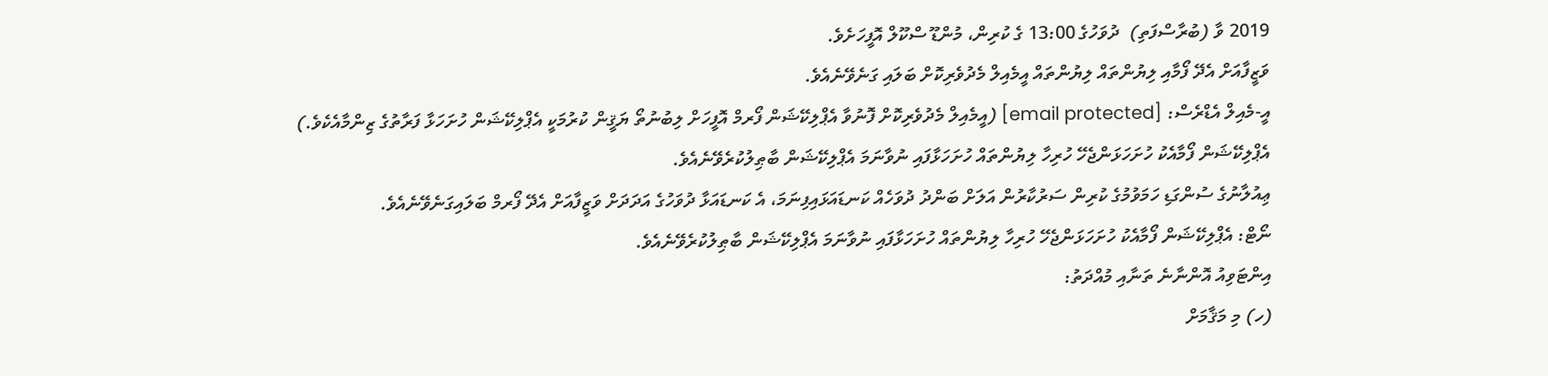2019 ވާ (ބުރާސްފަތި)  ދުވަހުގެ 13:00 ގެ ކުރިން، މުންޑޫ ސްކޫލް އޮފީހަށެވެ.
ވަޒީފާއަށް އެދޭ ފޯމާއި ލިޔުންތައް ލިޔުންތައް އީމެއިލް މެދުވެރިކޮށް ބަލައި ގަނެވޭނެއެވެ.
އީ-މެއިލް އެޑްރެސް: [email protected] (އީމެއިލް މެދުވެރިކޮށް ފޮނުވާ އެޕްލިކޭޝަން ފޯރމް އޮފީހަށް ލިބުނުތޯ ޔަޤީން ކުރުމަކީ އެޕްލިކޭޝަން ހުށަހަޅާ ފަރާތުގެ ޒިންމާއެކެވެ.)
އެޕްލިކޭޝަން ފޯމާއެކު ހުށަހަޅަންޖެހޭ ހުރިހާ ލިޔުންތައް ހުށަހަޅާފައި ނުވާނަމަ އެޕްލިކޭޝަން ބާޠިލުކުރެވޭނެއެވެ.
ޢިއުލާނުގެ ސުންގަޑި ހަމަވުމުގެ ކުރިން ސަރުކާރުން އަލަށް ބަންދު ދުވަހެއް ކަނޑައަޅައިފިނަމަ، އެ ކަނޑައަޅާ ދުވަހުގެ އަދަދަށް ވަޒީފާއަށް އެދޭ ފޯރމް ބަލައިގަނެވޭނެއެވެ.
ނޯޓް: އެޕްލިކޭޝަން ފޯމާއެކު ހުށަހަޅަންޖެހޭ ހުރިހާ ލިޔުންތައް ހުށަހަޅާފައި ނުވާނަމަ އެޕްލިކޭޝަން ބާޠިލުކުރެވޭނެއެވެ.
އިންޓަވިއު އޮންނާނެ ތަނާއި މުއްދަތު:
(ހ) މި މަޤާމަށް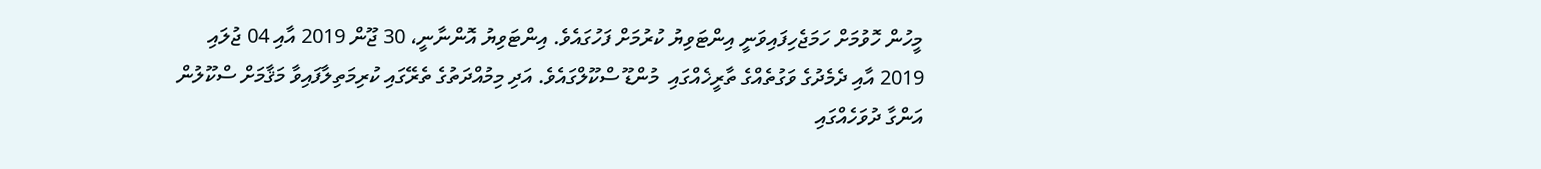މީހުން ހޮވުމަށް ހަމަޖެހިފައިވަނީ އިންޓަވިޔު ކުރުމަށް ފަހުގައެވެ. އިންޓަވިޔު އޮންނާނީ، 30 ޖޫން 2019 އާއި 04 ޖުލައި 2019 އާއި ދެމެދުގެ ވަގުތެއްގެ ތާރީޚެއްގައި  މުންޑޫ ސްކޫލްގައެވެ. އަދި މިމުއްދަތުގެ ތެރޭގައި ކުރިމަތިލާފައިވާ މަޤާމަށް ސްކޫލުން އަންގާ ދުވަހެއްގައި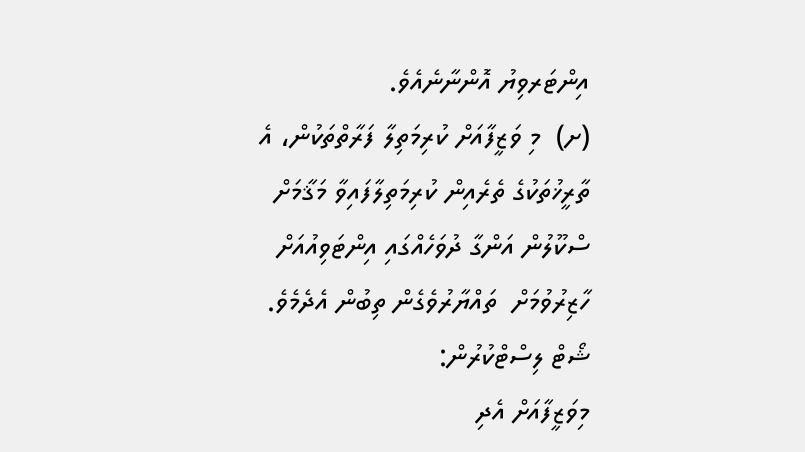އިންޓަރވިޔު އޮންނާނެއެވެ.
(ށ)  މި ވަޒީފާއަށް ކުރިމަތިލާ ފަރާތްތަކުން، އެ ތާރީޚުތަކުގެ ތެރެއިން ކުރިމަތިލާފައިވާ މަޤާމަށް ސްކޫލުން އަންގާ ދުވަހެއްގައި އިންޓަވިއުއަށް ހާޒިރުވުމަށް  ތައްޔާރުވެގެން ތިބުން އެދެމެވެ.
ޝޯޓް ލިސްޓްކުރުން:
މިވަޒީފާއަށް އެދި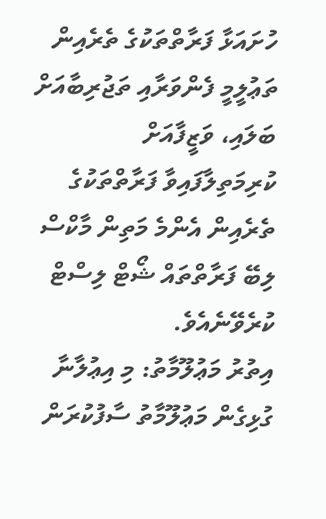ހުށައަޅާ ފަރާތްތަކުގެ ތެރެއިން ތަޢުލީމީ ފެންވަރާއި ތަޖުރިބާއަށް ބަލައި، ވަޒީފާއަށް ކުރިމަތިލާފައިވާ ފަރާތްތަކުގެ ތެރެއިން އެންމެ މަތިން މާކްސް ލިބޭ ފަރާތްތައް ޝޯޓް ލިސްޓް ކުރެވޭނެއެވެ.
އިތުރު މަޢުލޫމާތު: މި އިޢުލާނާ ގުޅިގެން މަޢުލޫމާތު ސާފުކުރަން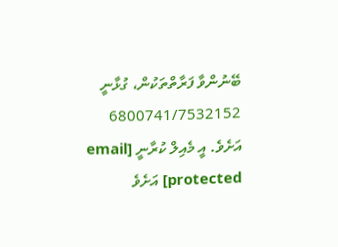ބޭނުންވާ ފަރާތްތަކުން، ގުޅާނީ  6800741/7532152 އަށެވެ. އީ މެއިލް ކުރާނީ [email protected] އަށެވެ